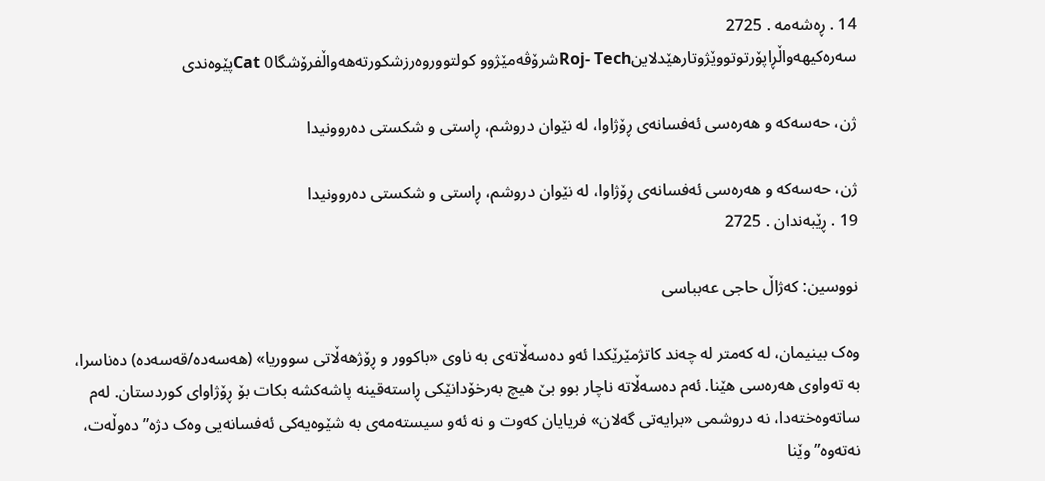14 . ڕەشەمە . 2725
سەرەکیهەواڵڕاپۆرتوتووێژوتارھێدلاینRoj- Techشرۆڤەمێژوو کولتووروەرزشکورتەهەواڵفرۆشگاCat 0پێوەندی

ژن، حەسەکە و هەرەسی ئەفسانەی ڕۆژاوا، لە نێوان دروشم، ڕاستی و شکستی دەروونیدا

ژن، حەسەکە و هەرەسی ئەفسانەی ڕۆژاوا، لە نێوان دروشم، ڕاستی و شکستی دەروونیدا
19 . ڕێبەندان . 2725

نووسین: کەژاڵ حاجی عەبباسی

وەک بینیمان، لە کەمتر لە چەند کاتژمێرێکدا ئەو دەسەڵاتەی بە ناوی «باکوور و ڕۆژهەڵاتی سووریا» (هەسەدە/قەسەدە) دەناسرا، بە تەواوی هەرەسی هێنا. ئەم دەسەڵاتە ناچار بوو بێ هیچ بەرخۆدانێکی ڕاستەقینە پاشەکشە بکات بۆ ڕۆژاوای کوردستان. لەم ساتەوەختەدا، نە دروشمی «برایەتی گەلان» فریایان کەوت و نە ئەو سیستەمەی بە شێوەیەکی ئەفسانەیی وەک دژە”دەوڵەت، نەتەوە” وێنا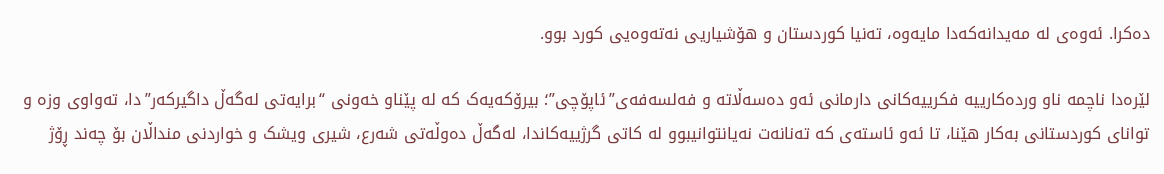دەکرا. ئەوەی لە مەیدانەکەدا مایەوە، تەنیا کوردستان و هۆشیاریی نەتەوەیی کورد بوو.

لێرەدا ناچمە ناو وردەکارییە فکرییەکانی دارمانی ئەو دەسەڵاتە و فەلسەفەی”ئاپۆچی”؛ بیرۆکەیەک کە لە پێناو خەونی “برایەتی لەگەڵ داگیرکەر”دا، تەواوی وزە و توانای کوردستانی بەکار هێنا، تا ئەو ئاستەی کە تەنانەت نەیانتوانیبوو لە کاتی گرژییەکاندا، لەگەڵ دەوڵەتی شەرع، شیری ویشک و خواردنی منداڵان بۆ چەند ڕۆژ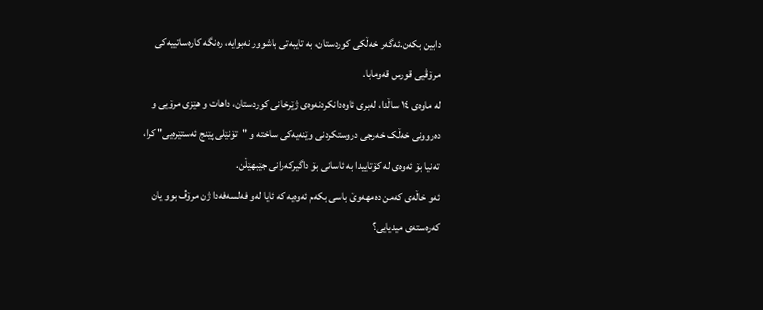دابین بکەن.ئەگەر خەڵکی کوردستان، بە تایبەتی باشوور نەبوایە، رەنگە کارەساتییەکی مرۆڤیی قورس قەومابا.
لە ماوەی ١٤ ساڵدا، لەبری ئاوەدانکردنەوەی ژێرخانی کوردستان، داهات و هێزی مرۆیی و دەروونی خەڵک خەرجی دروستکردنی وێنەیەکی ساختە و "تۆنێلی پێنج ئەستێرەیی" کرا، تەنیا بۆ ئەوەی لە کۆتاییدا بە ئاسانی بۆ داگیرکەرانی جێبهێڵن.
ئەو خاڵەی کەمن دەمهەوێ باسی بکەم ئەوەیە کە ئایا لەو فەلسەفەدا ژن مرۆڤ بوو یان کەرەستەی میدیایی؟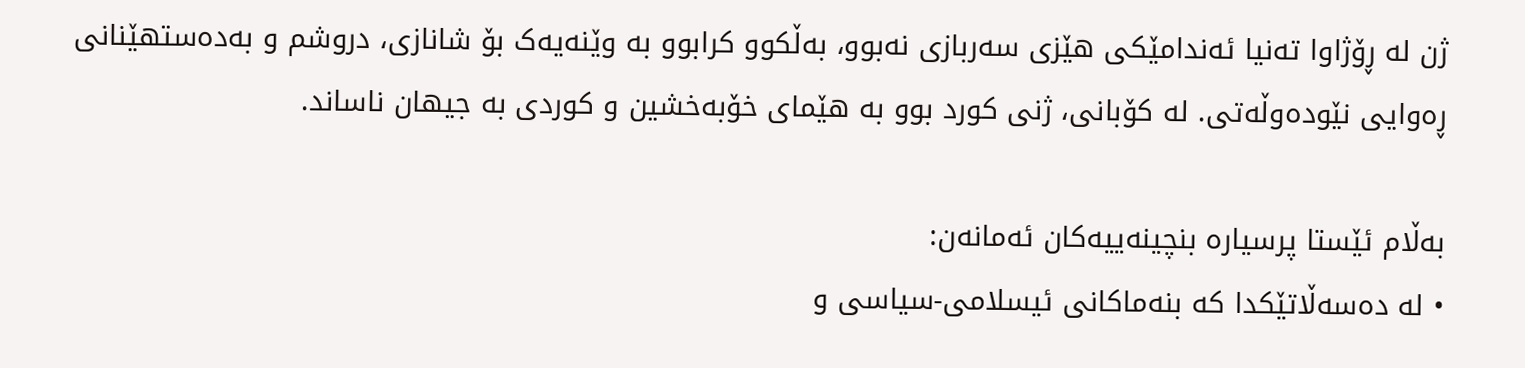ژن لە ڕۆژاوا تەنیا ئەندامێکی هێزی سەربازی نەبوو، بەڵکوو کرابوو بە وێنەیەک بۆ شانازی، دروشم و بەدەستهێنانی ڕەوایی نێودەوڵەتی. لە کۆبانی، ژنی کورد بوو بە هێمای خۆبەخشین و کوردی بە جیهان ناساند.

بەڵام ئێستا پرسیارە بنچینەییەکان ئەمانەن:
• لە دەسەڵاتێکدا کە بنەماکانی ئیسلامی-سیاسی و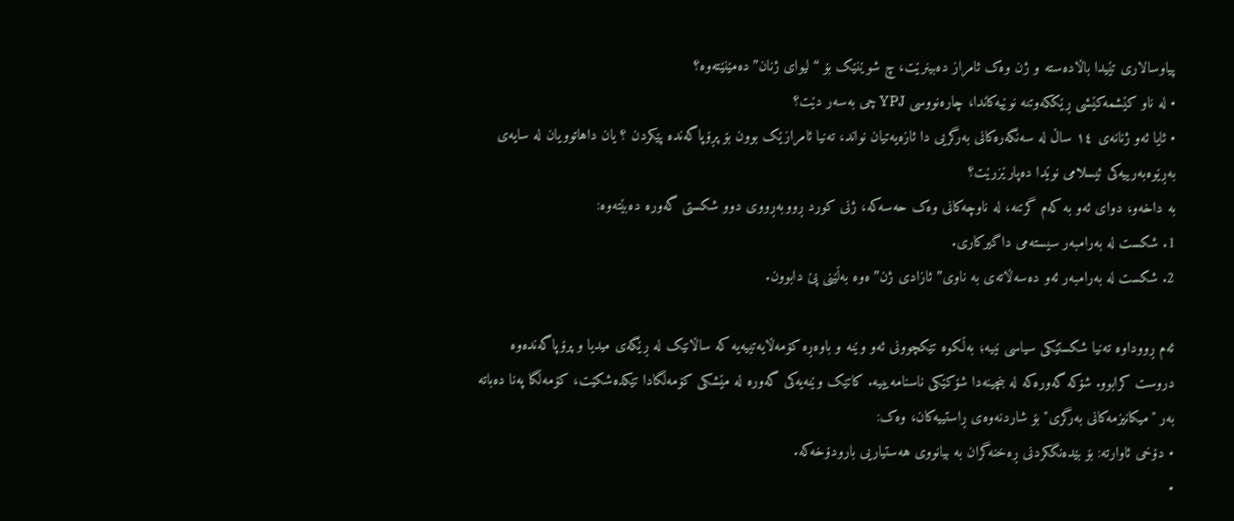پیاوسالاری تێیدا باڵادەستە و ژن وەک ئامراز دەبینرێت، چ شوێنێک بۆ “لیوای ژنان”دەمێنێتەوە؟
• لە ناو کێشمەکێشی ڕێککەوتنە نوێیەکاندا، چارەنووسی YPJ چی بەسەر دێت؟
• ئایا ئەو ژنانەی ١٤ ساڵ لە سەنگەرەکانی بەرگریی دا ئازەیەتیان نواند، تەنیا ئامرازێک بوون بۆ پڕۆپاگەندە پێکردن ؟ یان داهاتوویان لە سایەی بەڕێوەبەرییەکی ئیسلامی نوێدا دەپارێزرێت؟
بە داخەو، دوای ئەو بە کەم گرتنە، لە ناوچەکانی وەک حەسەکە، ژنی کورد ڕووبەڕووی دوو شکستی گەورە دەبێتەوە:
1. شکست لە بەرامبەر سیستەمی داگیرکاری.
2. شکست لە بەرامبەر ئەو دەسەڵاتەی بە ناوی”ئازادی ژن”ەوە بەڵێنی پێ دابوون.

ئەم ڕووداوە تەنیا شکستێکی سیاسی نییە؛ بەڵکوە تێکچوونی ئەو وێنە و باوەڕە کۆمەڵایەتییەیە کە ساڵانێک لە ڕێگەی میدیا و پرۆپاگەندەوە دروست کرابوو. شۆکە گەورەکە لە بنچینەدا شۆکێکی ناسنامەیییە. کاتێک وێنەیەکی گەورە لە مێشکی کۆمەڵگادا تێکدەشکێت، کۆمەڵگا پەنا دەباتە بەر "میکانیزمەکانی بەرگری" بۆ شاردنەوەی ڕاستییەکان، وەک:
• دۆخی ئاوارتە: بۆ بێدەنگکردنی ڕەخنەگران بە بیانووی هەستیاریی بارودۆخەکە.
•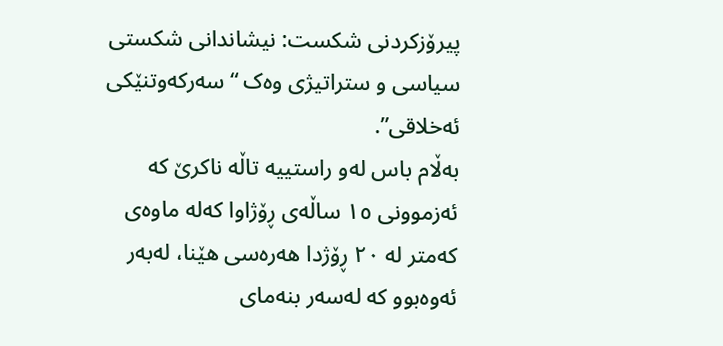پیرۆزکردنی شکست: نیشاندانی شکستی سیاسی و ستراتیژی وەک “سەرکەوتنێکی ئەخلاقی”.
بەڵام باس لەو راستییە تاڵە ناکرێ کە ئەزموونی ١٥ ساڵەی ڕۆژاوا کەلە ماوەی کەمتر لە ٢٠ ڕۆژدا هەرەسی هێنا، لەبەر ئەوەبوو کە لەسەر بنەمای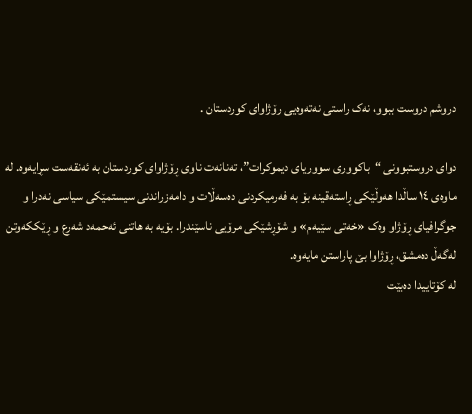دروشم دروست ببوو، نەک راستی نەتەوەیی رۆژاوای کوردستان .

دوای دروستبوونی “باکووری سووریای دیموکرات”، تەنانەت ناوی ڕۆژاوای کوردستان بە ئەنقەست سڕایەوە. لە ماوەی ١٤ ساڵدا هەوڵێکی ڕاستەقینە بۆ بە فەرمیکردنی دەسەڵات و دامەزراندنی سیستمێکی سیاسی نەدرا و جوگرافیای ڕۆژاو وەک «خەتی سێیەم» و شۆڕشێکی مرۆیی ناسێندرا. بۆیە بە هاتنی ئەحمەد شەرع و ڕێککەوتن لەگەڵ دەمشق، ڕۆژاوا بێ پاراستن مایەوە.
لە کۆتاییدا دەبێت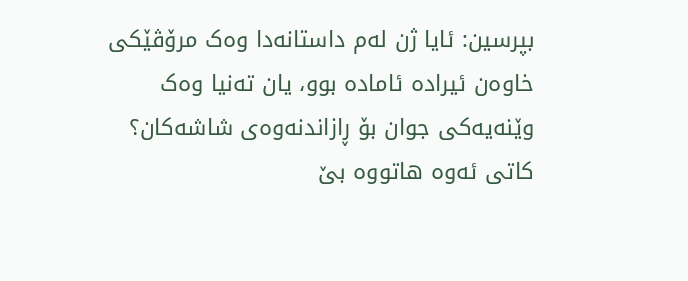بپرسین: ئایا ژن لەم داستانەدا وەک مرۆڤێکی خاوەن ئیرادە ئامادە بوو، یان تەنیا وەک وێنەیەکی جوان بۆ ڕازاندنەوەی شاشەکان؟ کاتی ئەوە هاتووە بێ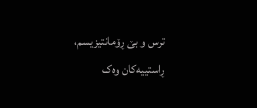ترس و بێ ڕۆمانتیزیسم، ڕاستییەکان وەک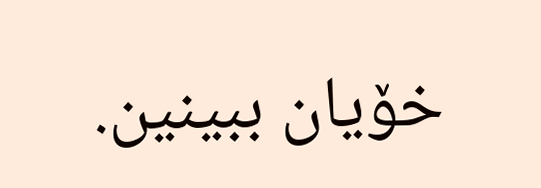خۆیان ببینین.